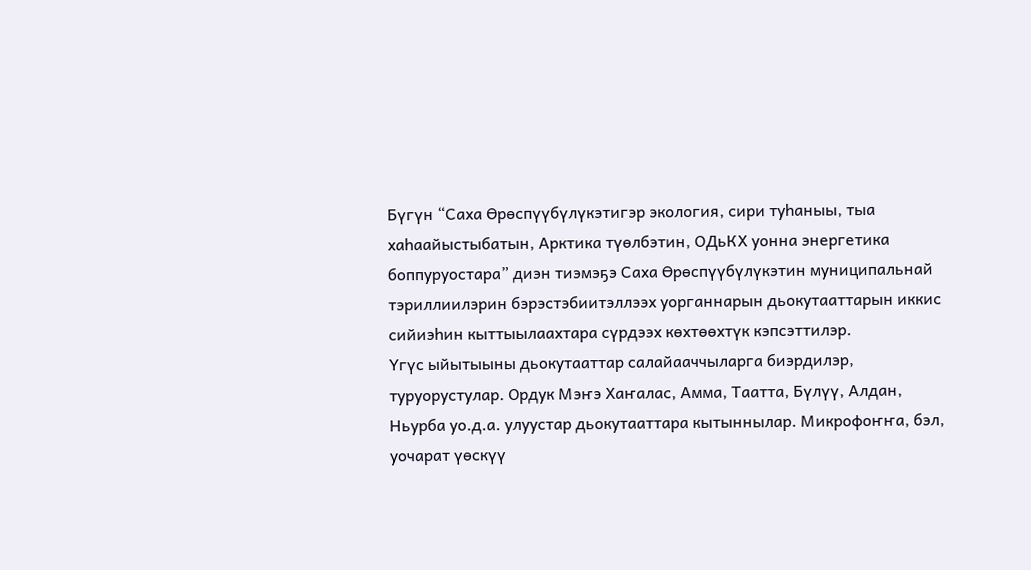Бүгүн “Саха Өрөспүүбүлүкэтигэр экология, сири туһаныы, тыа хаһаайыстыбатын, Арктика түөлбэтин, ОДьКХ уонна энергетика боппуруостара” диэн тиэмэҕэ Саха Өрөспүүбүлүкэтин муниципальнай тэриллиилэрин бэрэстэбиитэллээх уорганнарын дьокутааттарын иккис сийиэһин кыттыылаахтара сүрдээх көхтөөхтүк кэпсэттилэр.
Үгүс ыйытыыны дьокутааттар салайааччыларга биэрдилэр, туруорустулар. Ордук Мэҥэ Хаҥалас, Амма, Таатта, Бүлүү, Алдан, Ньурба уо.д.а. улуустар дьокутааттара кытыннылар. Микрофоҥҥа, бэл, уочарат үөскүү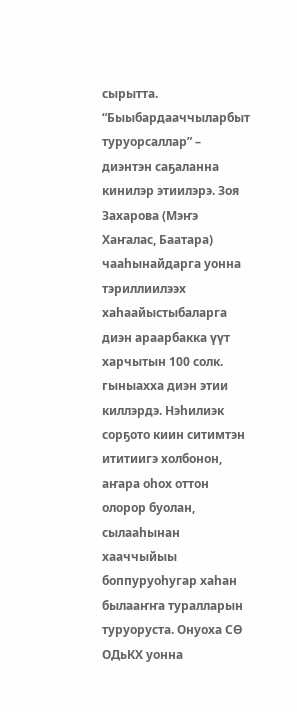сырытта. “Быыбардааччыларбыт туруорсаллар” – диэнтэн саҕаланна кинилэр этиилэрэ. Зоя Захарова (Мэҥэ Хаҥалас, Баатара) чааһынайдарга уонна тэриллиилээх хаһаайыстыбаларга диэн араарбакка үүт харчытын 100 солк. гыныахха диэн этии киллэрдэ. Нэһилиэк сорҕото киин ситимтэн ититиигэ холбонон, аҥара оһох оттон олорор буолан, сылааһынан хааччыйыы боппуруоһугар хаһан былааҥҥа туралларын туруоруста. Онуоха СӨ ОДьКХ уонна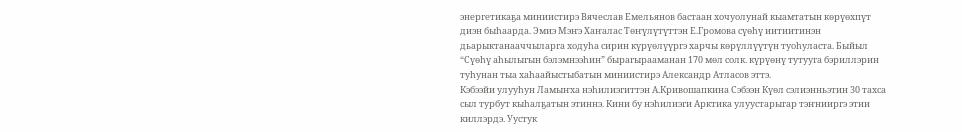энергетикаҕа миниистирэ Вячеслав Емельянов бастаан хочуолунай кыамтатын көрүөхпүт диэн быһаарда. Эмиэ Мэҥэ Хаҥалас Төҥүлүтүттэн Е.Громова сүөһү иитиитинэн дьарыктанааччыларга ходуһа сирин күрүөлүүргэ харчы көрүллүүтүн туоһуласта. Быйыл “Сүөһү аһылыгын бэлэмнээһин” бырагырааманан 170 мөл солк. күрүөнү тутууга бэриллэрин туһунан тыа хаһаайыстыбатын миниистирэ Александр Атласов эттэ.
Кэбээйи улууһун Ламыҥха нэһилиэгиттэн А.Кривошапкина Сэбээн Күөл сэлиэнньэтин 30 тахса сыл турбут кыһалҕатын этиннэ. Кини бу нэһилиэги Арктика улуустарыгар тэҥнииргэ этии киллэрдэ. Уустук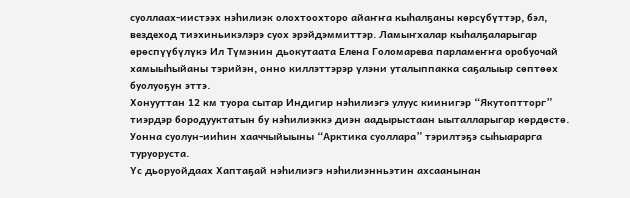суоллаах-иистээх нэһилиэк олохтоохторо айаҥҥа кыһалҕаны көрсүбүттэр, бэл, вездеход тиэхиньикэлэрэ суох эрэйдэммиттэр. Ламыҥхалар кыһалҕаларыгар өрөспүүбүлүкэ Ил Түмэнин дьокутаата Елена Голомарева парламеҥҥа оробуочай хамыыһыйаны тэрийэн, онно киллэттэрэр үлэни уталыппакка саҕалыыр сөптөөх буолуоҕун эттэ.
Хонууттан 12 км туора сытар Индигир нэһилиэгэ улуус киинигэр “Якутоптторг” тиэрдэр бородууктатын бу нэһилиэккэ диэн аадырыстаан ыыталларыгар көрдөстө. Уонна суолун-ииһин хааччыйыыны “Арктика суоллара” тэрилтэҕэ сыһыарарга туруоруста.
Үс дьоруойдаах Хаптаҕай нэһилиэгэ нэһилиэнньэтин ахсаанынан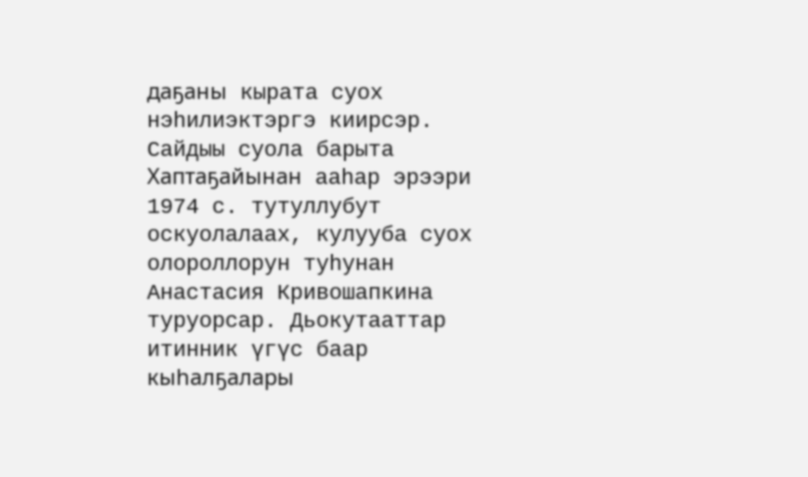даҕаны кырата суох нэһилиэктэргэ киирсэр. Сайдыы суола барыта Хаптаҕайынан ааһар эрээри 1974 с. тутуллубут оскуолалаах, кулууба суох олороллорун туһунан Анастасия Кривошапкина туруорсар. Дьокутааттар итинник үгүс баар кыһалҕалары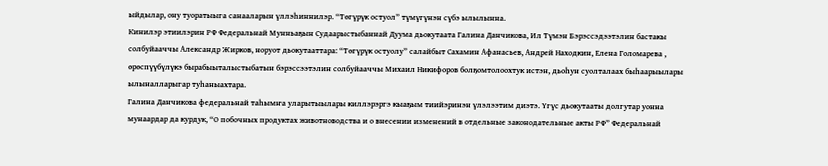ыйдылар, ону туоратыыга санааларын үллэһиннилэр. “Төгүрүк остуол” түмүгүнэн сүбэ ылылынна.
Кинилэр этиилэрин РФ Федеральнай Мунньаҕын Судаарыстыбаннай Дуума дьокутаата Галина Данчикова, Ил Түмэн Бэрэссэдээтэлин бастакы солбуйааччы Александр Жирков, норуот дьокутааттара: “Төгүрүк остуолу” салайбыт Сахамин Афанасьев, Андрей Находкин, Елена Голомарева , өрөспүүбүлүкэ бырабыыталыстыбатын бэрэссээтэлин солбуйааччы Михаил Никифоров болҕомтолоохтук истэн, дьоһун суолталаах быһаарыылары ылыналларыгар туһаныахтара.
Галина Данчикова федеральнай таһымҥа уларытыылары киллэрэргэ кыаҕым тиийэринэн үлэлээтим диэтэ. Үгүс дьокутааты долгутар уонна мунаардар да курдук, “О побочных продуктах животноводства и о внесении изменений в отдельные законодательные акты РФ” Федеральнай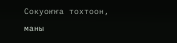Сокуоҥҥа тохтоон, маны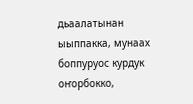дьаалатынан ыыппакка, мунаах боппуруос курдук оҥорбокко,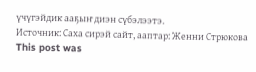үчүгэйдик ааҕыҥ диэн сүбэлээтэ.
Источник: Саха сирэй сайт, ааптар: Женни Стрюкова
This post was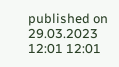published on 29.03.2023 12:01 12:01